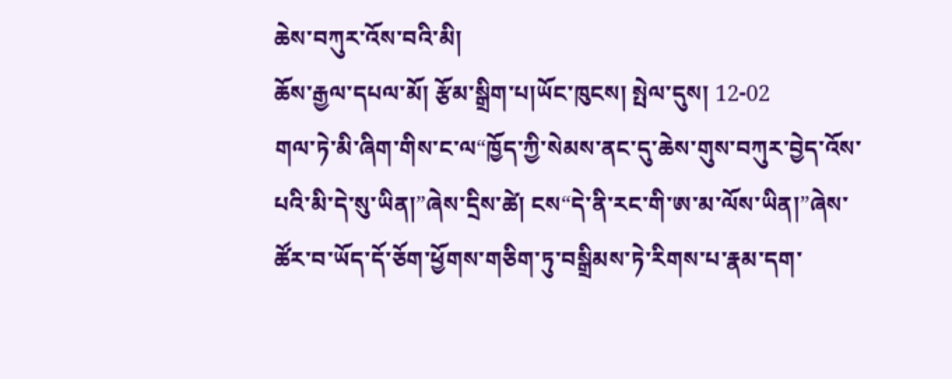ཆེས་བཀུར་འོས་བའི་མི།
ཆོས་རྒྱལ་དཔལ་མོ། རྩོམ་སྒྲིག་པ།ཡོང་ཁུངས། སྤེལ་དུས། 12-02
གལ་ཏེ་མི་ཞིག་གིས་ང་ལ“ཁྱོད་ཀྱི་སེམས་ནང་དུ་ཆེས་གུས་བཀུར་བྱེད་འོས་པའི་མི་དེ་སུ་ཡིན།”ཞེས་དྲིས་ཚེ། ངས“དེ་ནི་རང་གི་ཨ་མ་ལོས་ཡིན།”ཞེས་ཚོར་བ་ཡོད་དོ་ཅོག་ཕྱོགས་གཅིག་ཏུ་བསྒྲིམས་ཏེ་རིགས་པ་རྣམ་དག་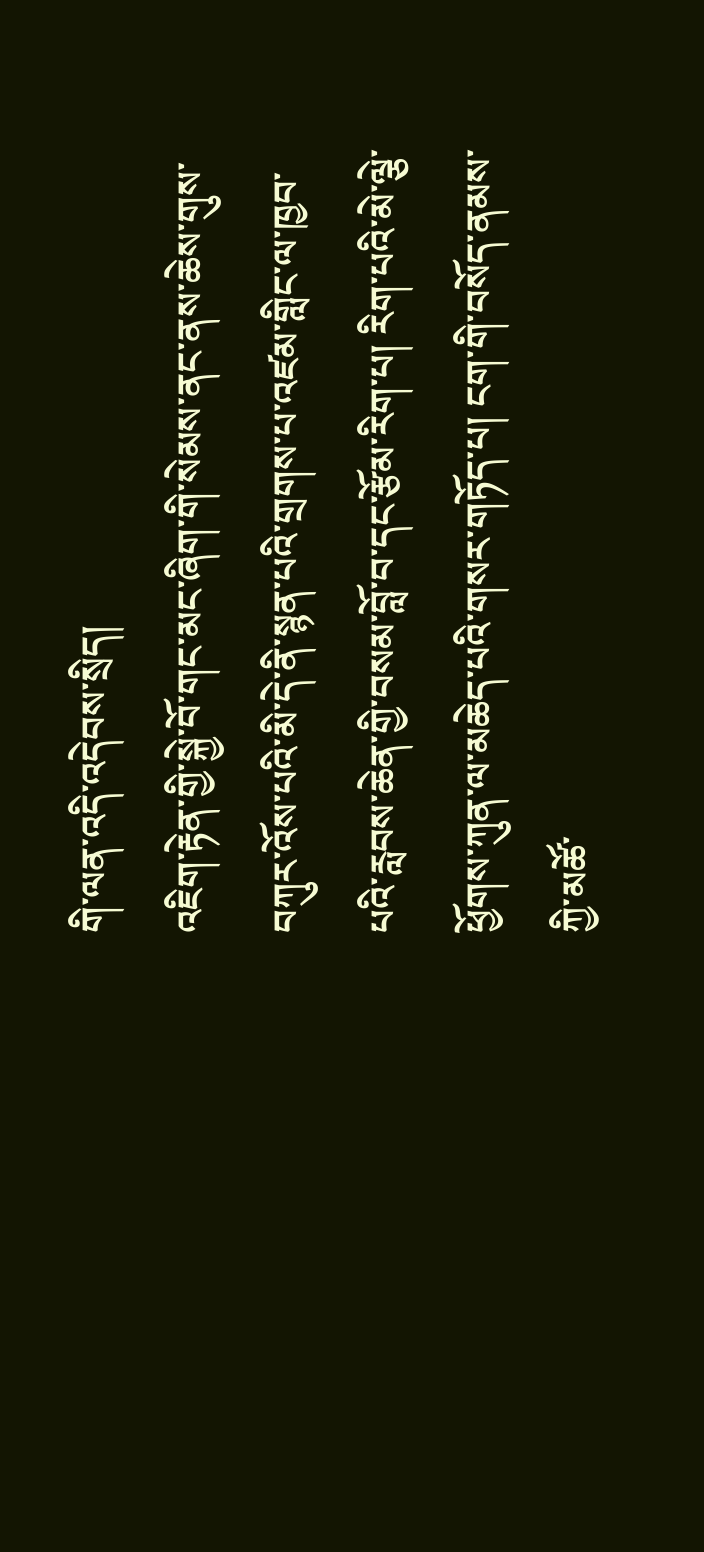གི་ལན་འདི་འདེབས་སྲིད།
འཇིག་རྟེན་གྱི་སྐྱེ་བོ་གང་མང་ཞིག་གི་སེམས་ནང་ནས་ཆེས་གུས་བཀུར་འོས་པའི་མི་དེ་ནི་སྙན་པའི་གྲགས་པ་འཛམ་གླིང་ལ་ཁྱབ་པའི་རླབས་ཆེན་གྱི་བསམ་བློ་བ་དང་རྩོམ་རིག་པ། རིག་པའི་མེ་ལྕེ་ཕྱོགས་ཀུན་ལ་མཆེད་པའི་གསར་གཏོད་པ། ངག་གི་བསོད་ནམས་ཀྱི་མཚོ་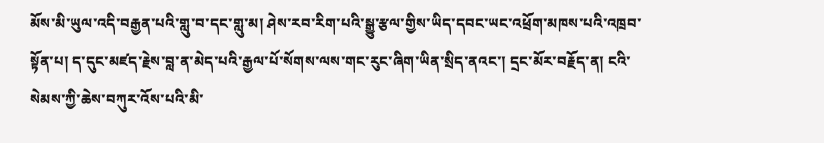མོས་མི་ཡུལ་འདི་བརྒྱན་པའི་གླུ་བ་དང་གླུ་མ། ཤེས་རབ་རིག་པའི་སྒྱུ་རྩལ་གྱིས་ཡིད་དབང་ཡང་འཕྲོག་མཁས་པའི་འཁྲབ་སྟོན་པ། ད་དུང་མཛད་རྗེས་བླ་ན་མེད་པའི་རྒྱལ་པོ་སོགས་ལས་གང་རུང་ཞིག་ཡིན་སྲིད་ནའང་། དྲང་མོར་བརྗོད་ན། ངའི་སེམས་ཀྱི་ཆེས་བཀུར་འོས་པའི་མི་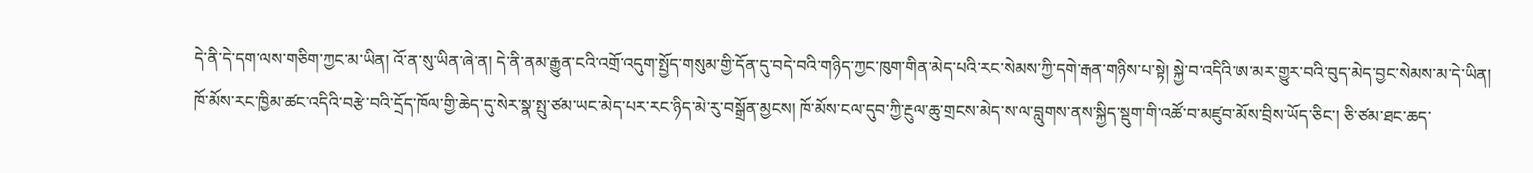དེ་ནི་དེ་དག་ལས་གཅིག་ཀྱང་མ་ཡིན། འོ་ན་སུ་ཡིན་ཞེ་ན། དེ་ནི་ནམ་རྒྱུན་ངའི་འགྲོ་འདུག་སྤྱོད་གསུམ་གྱི་དོན་དུ་བདེ་བའི་གཉིད་ཀྱང་ཁུག་གིན་མེད་པའི་རང་སེམས་ཀྱི་དགེ་རྒན་གཉིས་པ་སྟེ། སྐྱེ་བ་འདིའི་ཨ་མར་གྱུར་བའི་བུད་མེད་བྱང་སེམས་མ་དེ་ཡིན།
ཁོ་མོས་རང་ཁྱིམ་ཚང་འདིའི་བརྩེ་བའི་དྲོད་ཁོལ་གྱི་ཆེད་དུ་སེར་སྣ་སྤུ་ཙམ་ཡང་མེད་པར་རང་ཉིད་མེ་རུ་བསྒྲོན་མྱངས། ཁོ་མོས་ངལ་དུབ་ཀྱི་རྔུལ་ཆུ་གྲངས་མེད་ས་ལ་བླུགས་ནས་སྐྱིད་སྡུག་གི་འཚོ་བ་མཛུབ་མོས་བྲིས་ཡོད་ཅིང་། ཅི་ཙམ་ཐང་ཆད་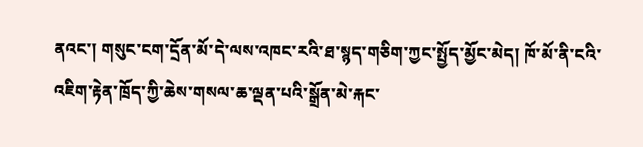ནའང་། གསུང་ངག་དྲོན་མོ་དེ་ལས་འཁང་རའི་ཐ་སྙད་གཅིག་ཀྱང་སྤྱོད་མྱོང་མེད། ཁོ་མོ་ནི་ངའི་འཇིག་རྟེན་ཁྲོད་ཀྱི་ཆེས་གསལ་ཆ་ལྡན་པའི་སྒྲོན་མེ་རྐང་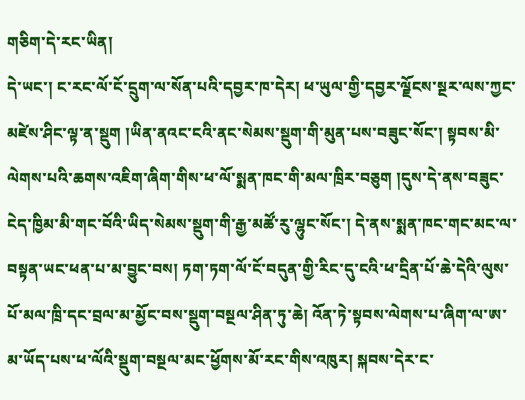གཅིག་དེ་རང་ཡིན།
དེ་ཡང་། ང་རང་ལོ་ངོ་དྲུག་ལ་སོན་པའི་དབྱར་ཁ་དེར། ཕ་ཡུལ་གྱི་དབྱར་ལྗོངས་སྔར་ལས་ཀྱང་མཛེས་ཤིང་ལྟ་ན་སྡུག །ཡིན་ནའང་ངའི་ནང་སེམས་སྡུག་གི་མུན་པས་བཟུང་སོང་། སྟབས་མི་ལེགས་པའི་ཆགས་འཇིག་ཞིག་གིས་ཕ་ལོ་སྨན་ཁང་གི་མལ་ཁྲིར་བཅུག །དུས་དེ་ནས་བཟུང་ངེད་ཁྱིམ་མི་གང་བོའི་ཡིད་སེམས་སྡུག་གི་རྒྱ་མཚོ་རུ་ལྷུང་སོང་། དེ་ནས་སྨན་ཁང་གང་མང་ལ་བསྟན་ཡང་ཕན་པ་མ་བྱུང་བས། ཏག་ཏག་ལོ་ངོ་བདུན་གྱི་རིང་དུ་ངའི་ཕ་དྲིན་པོ་ཆེ་དེའི་ལུས་པོ་མལ་ཁྲི་དང་བྲལ་མ་མྱོང་བས་སྡུག་བསྔལ་ཤིན་ཏུ་ཆེ། འོན་ཏེ་སྟབས་ལེགས་པ་ཞིག་ལ་ཨ་མ་ཡོད་པས་ཕ་ལོའི་སྡུག་བསྔལ་མང་ཕྱོགས་མོ་རང་གིས་འཁུར། སྐབས་དེར་ང་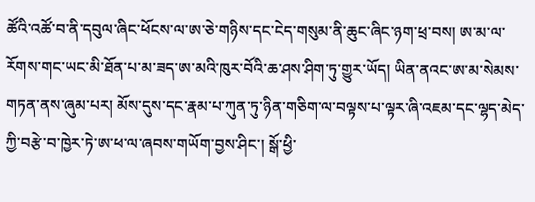ཚོའི་འཚོ་བ་ནི་དབུལ་ཞིང་ཕོངས་ལ་ཨ་ཅེ་གཉིས་དང་ངེད་གསུམ་ནི་ཆུང་ཞིང་ཉག་ཕྲ་བས། ཨ་མ་ལ་རོགས་གང་ཡང་མི་ཐོན་པ་མ་ཟད་ཨ་མའི་ཁུར་བོའི་ཆ་ཤས་ཤིག་ཏུ་གྱུར་ཡོད། ཡིན་ནའང་ཨ་མ་སེམས་གཏན་ནས་ཞུམ་པར། མོས་དུས་དང་རྣམ་པ་ཀུན་ཏུ་ཉིན་གཅིག་ལ་བལྟས་པ་ལྟར་ཞི་འཇམ་དང་ལྷད་མེད་ཀྱི་བརྩེ་བ་ཁྱེར་ཏེ་ཨ་ཕ་ལ་ཞབས་གཡོག་བྱས་ཤིང་། སྒོ་ཕྱི་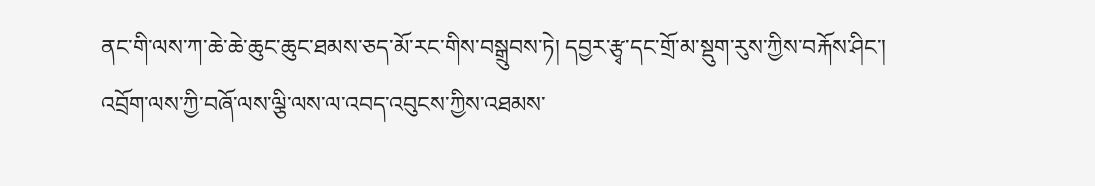ནང་གི་ལས་ཀ་ཆེ་ཆེ་ཆུང་ཆུང་ཐམས་ཅད་མོ་རང་གིས་བསྒྲུབས་ཏེ། དབྱར་རྩྭ་དང་གྲོ་མ་སྡུག་རུས་ཀྱིས་བརྐོས་ཤིང་། འབྲོག་ལས་ཀྱི་བཞོ་ལས་ལྕི་ལས་ལ་འབད་འབུངས་ཀྱིས་འཐམས་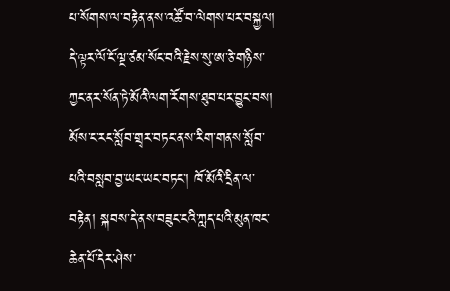པ་སོགས་ལ་བརྟེན་ནས་འཚོ་བ་ལེགས་པར་བསྐྱལ། དེ་ལྟར་ལོ་ངོ་ལྔ་ཙམ་སོང་བའི་རྗེས་སུ་ཨ་ཅེ་གཉིས་ཀྱང་ནར་སོན་ཏེ་མོའི་ལག་རོགས་ཐུབ་པར་བྱུང་བས། མོས་ང་རང་སློབ་གྲྭར་བཏང་ནས་རིག་གནས་སློབ་པའི་བསླབ་བྱ་ཡང་ཡང་བཏང་། ཁོ་མོའི་དྲིན་ལ་བརྟེན། སྐབས་དེ་ནས་བཟུང་ངའི་ཀླད་པའི་མུན་ཁང་ཆེན་པོ་དེར་ཤེས་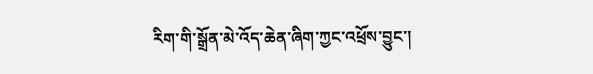རིག་གི་སྒྲོན་མེ་འོད་ཆེན་ཞིག་ཀྱང་འཕྲོས་བྱུང་།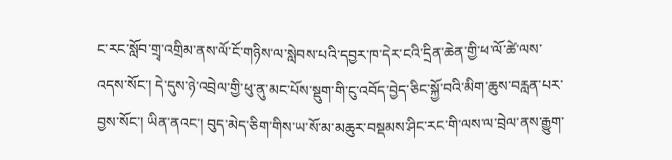ང་རང་སློབ་གྲྭ་འགྲིམ་ནས་ལོ་ངོ་གཉིས་ལ་སླེབས་པའི་དབྱར་ཁ་དེར་ངའི་དྲིན་ཆེན་གྱི་ཕ་ལོ་ཚེ་ལས་འདས་སོང་། དེ་དུས་ཉེ་འབྲེལ་གྱི་ཕུ་ནུ་མང་པོས་སྡུག་གི་ངུ་འབོད་བྱེད་ཅིང་སྐྱོ་བའི་མིག་ཆུས་བརླན་པར་བྱས་སོང་། ཡིན་ནའང་། བུད་མེད་ཅིག་གིས་ཡ་སོ་མ་མཆུར་བསྡམས་ཤིང་རང་གི་ལས་ལ་བྲེལ་ནས་རྒྱུག་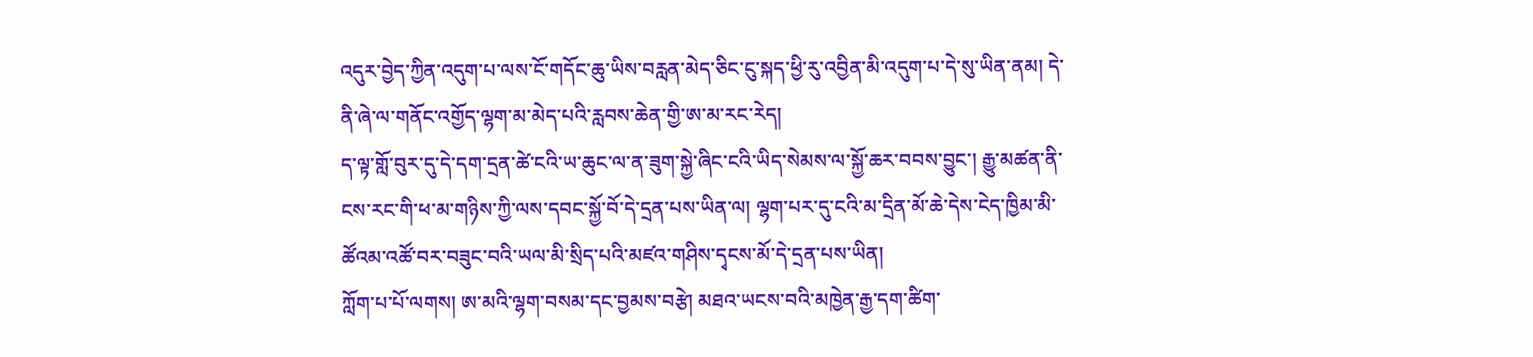འདུར་བྱེད་ཀྱིན་འདུག་པ་ལས་ངོ་གདོང་ཆུ་ཡིས་བརླན་མེད་ཅིང་ངུ་སྐད་ཕྱི་རུ་འབྱིན་མི་འདུག་པ་དེ་སུ་ཡིན་ནམ། དེ་ནི་ཞེ་ལ་གནོང་འགྱོད་ལྷག་མ་མེད་པའི་རླབས་ཆེན་གྱི་ཨ་མ་རང་རེད།
ད་ལྟ་གློ་བུར་དུ་དེ་དག་དྲན་ཚེ་ངའི་ཡ་ཆུང་ལ་ན་ཟུག་སྐྱེ་ཞིང་ངའི་ཡིད་སེམས་ལ་སྐྱོ་ཆར་བབས་བྱུང་། རྒྱུ་མཚན་ནི་ངས་རང་གི་ཕ་མ་གཉིས་ཀྱི་ལས་དབང་སྐྱོ་བོ་དེ་དྲན་པས་ཡིན་ལ། ལྷག་པར་དུ་ངའི་མ་དྲིན་མོ་ཆེ་དེས་ངེད་ཁྱིམ་མི་ཚོའམ་འཚོ་བར་བཟུང་བའི་ཡལ་མི་སྲིད་པའི་མཛའ་གཤིས་དྭངས་མོ་དེ་དྲན་པས་ཡིན།
ཀློག་པ་པོ་ལགས། ཨ་མའི་ལྷག་བསམ་དང་བྱམས་བརྩེ། མཐའ་ཡངས་བའི་མཁྱེན་རྒྱ་དག་ཚིག་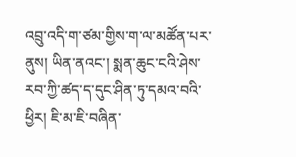འབྲུ་འདི་ག་ཙམ་གྱིས་ག་ལ་མཚོན་པར་ནུས། ཡིན་ནའང་། སྨན་ཆུང་ངའི་ཤེས་རབ་ཀྱི་ཚད་ད་དུང་ཤིན་ཏུ་དམའ་བའི་ཕྱིར། ཇི་མ་ཇི་བཞིན་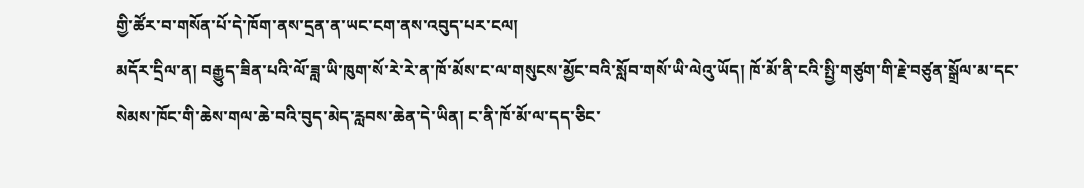གྱི་ཚོར་བ་གསོན་པོ་དེ་ཁོག་ནས་དྲན་ན་ཡང་ངག་ནས་འབུད་པར་ངལ།
མདོར་དྲིལ་ན། བརྒྱུད་ཟིན་པའི་ལོ་ཟླ་ཡི་ཁུག་སོ་རེ་རེ་ན་ཁོ་མོས་ང་ལ་གསུངས་མྱོང་བའི་སློབ་གསོ་ཡི་ལེའུ་ཡོད། ཁོ་མོ་ནི་ངའི་སྤྱི་གཙུག་གི་རྗེ་བཙུན་སྒྲོལ་མ་དང་སེམས་ཁོང་གི་ཆེས་གལ་ཆེ་བའི་བུད་མེད་རླབས་ཆེན་དེ་ཡིན། ང་ནི་ཁོ་མོ་ལ་དད་ཅིང་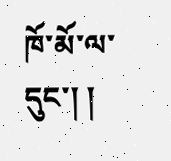ཁོ་མོ་ལ་དུང་། །